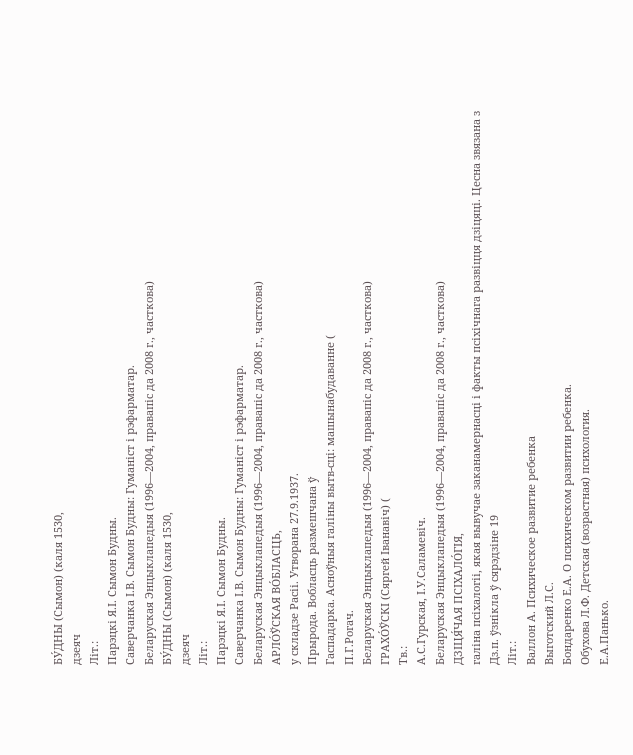БУ́ДНЫ (Сымон) (каля 1530,
дзеяч
Літ.:
Парэцкі Я.І. Сымон Будны.
Саверчанка І.В. Сымон Будны: Гуманіст і рэфарматар.
Беларуская Энцыклапедыя (1996—2004, правапіс да 2008 г., часткова)
БУ́ДНЫ (Сымон) (каля 1530,
дзеяч
Літ.:
Парэцкі Я.І. Сымон Будны.
Саверчанка І.В. Сымон Будны: Гуманіст і рэфарматар.
Беларуская Энцыклапедыя (1996—2004, правапіс да 2008 г., часткова)
АРЛО́ЎСКАЯ ВО́БЛАСЦЬ,
у складзе Расіі. Утворана 27.9.1937.
Прырода. Вобласць размешчана ў
Гаспадарка. Асноўныя галіны вытв-сці: машынабудаванне (
П.Г.Рогач.
Беларуская Энцыклапедыя (1996—2004, правапіс да 2008 г., часткова)
ГРАХО́ЎСКІ (Сяргей Іванавіч) (
Тв.:
А.С.Гурская, І.У.Саламевіч.
Беларуская Энцыклапедыя (1996—2004, правапіс да 2008 г., часткова)
ДЗІЦЯ́ЧАЯ ПСІХАЛО́ГІЯ,
галіна псіхалогіі, якая вывучае заканамернасці і факты псіхічнага развіцця дзіцяці. Цесна звязана з
Дз.п. ўзнікла ў сярэдзіне 19
Літ.:
Валлон А. Психическое развитие ребенка
Выготский Л.С.
Бондаренко Е.А. О психическом развитии ребенка.
Обухова Л.Ф. Детская (возрастная) психология.
Е.А.Панько.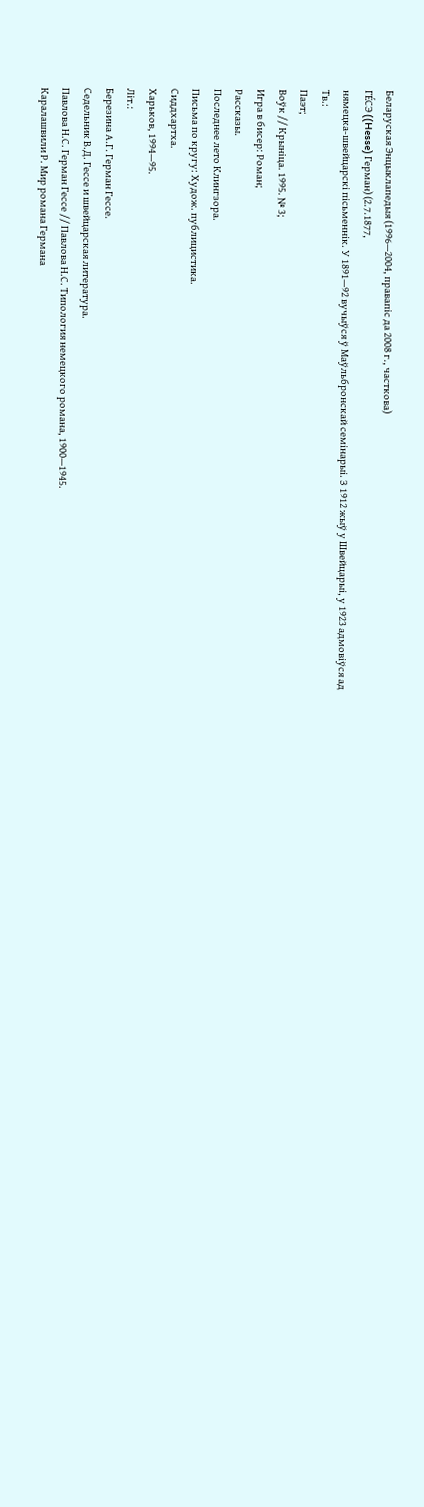Беларуская Энцыклапедыя (1996—2004, правапіс да 2008 г., часткова)
ГЕ́СЭ ((Hesse) Герман) (2.7.1877,
нямецка-швейцарскі пісьменнік. У 1891—92 вучыўся ў Маўльбронскай семінарыі. З 1912 жыў у Швейцарыі, у 1923 адмовіўся ад
Тв.:
Паэт;
Воўк // Крыніца. 1995. № 3;
Игра в бисер: Роман;
Рассказы.
Последнее лето Клингзора.
Письма по кругу: Худож. публицистика.
Сиддхартха.
Харьков, 1994—95.
Літ.:
Березина А.Г. Герман Гессе.
Седельник В.Д. Гессе и швейцарская литература.
Павлова Н.С. Герман Гессе // Павлова Н.С. Типология немецкого романа, 1900—1945.
Каралашвили Р. Мир романа Германа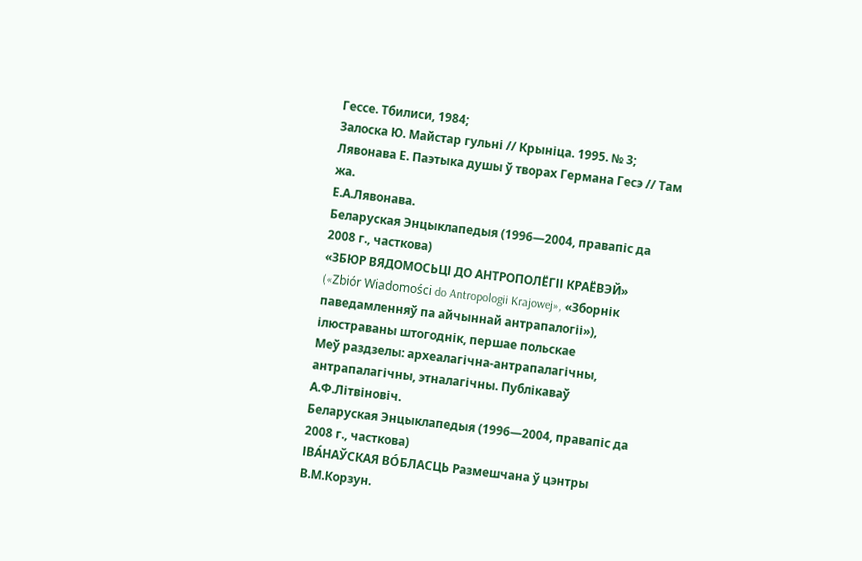Гессе. Тбилиси, 1984;
Залоска Ю. Майстар гульні // Крыніца. 1995. № 3;
Лявонава Е. Паэтыка душы ў творах Германа Гесэ // Там жа.
Е.А.Лявонава.
Беларуская Энцыклапедыя (1996—2004, правапіс да 2008 г., часткова)
«ЗБЮР ВЯДОМОСЬЦІ ДО АНТРОПОЛЁГІІ КРАЁВЭЙ»
(«Zbiór Wiadomości do Antropologii Krajowej», «Зборнік паведамленняў па айчыннай антрапалогіі»),
ілюстраваны штогоднік, першае польскае
Меў раздзелы: археалагічна-антрапалагічны, антрапалагічны, этналагічны. Публікаваў
А.Ф.Літвіновіч.
Беларуская Энцыклапедыя (1996—2004, правапіс да 2008 г., часткова)
ІВА́НАЎСКАЯ ВО́БЛАСЦЬ Размешчана ў цэнтры
В.М.Корзун.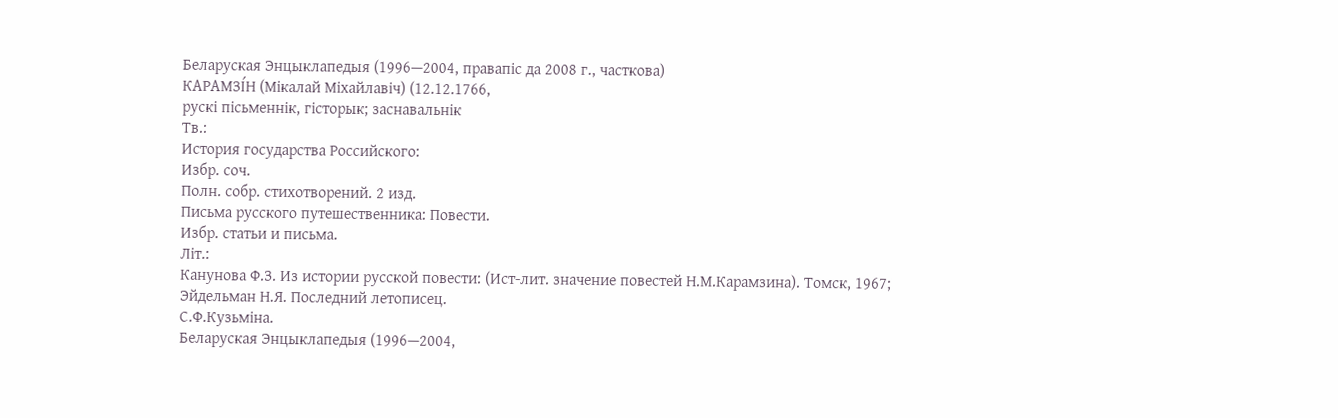Беларуская Энцыклапедыя (1996—2004, правапіс да 2008 г., часткова)
КАРАМЗІ́Н (Мікалай Міхайлавіч) (12.12.1766,
рускі пісьменнік, гісторык; заснавальнік
Тв.:
История государства Российского:
Избр. соч.
Полн. собр. стихотворений. 2 изд.
Письма русского путешественника: Повести.
Избр. статьи и письма.
Літ.:
Канунова Ф.З. Из истории русской повести: (Ист-лит. значение повестей Н.М.Карамзина). Томск, 1967;
Эйдельман Н.Я. Последний летописец.
С.Ф.Кузьміна.
Беларуская Энцыклапедыя (1996—2004,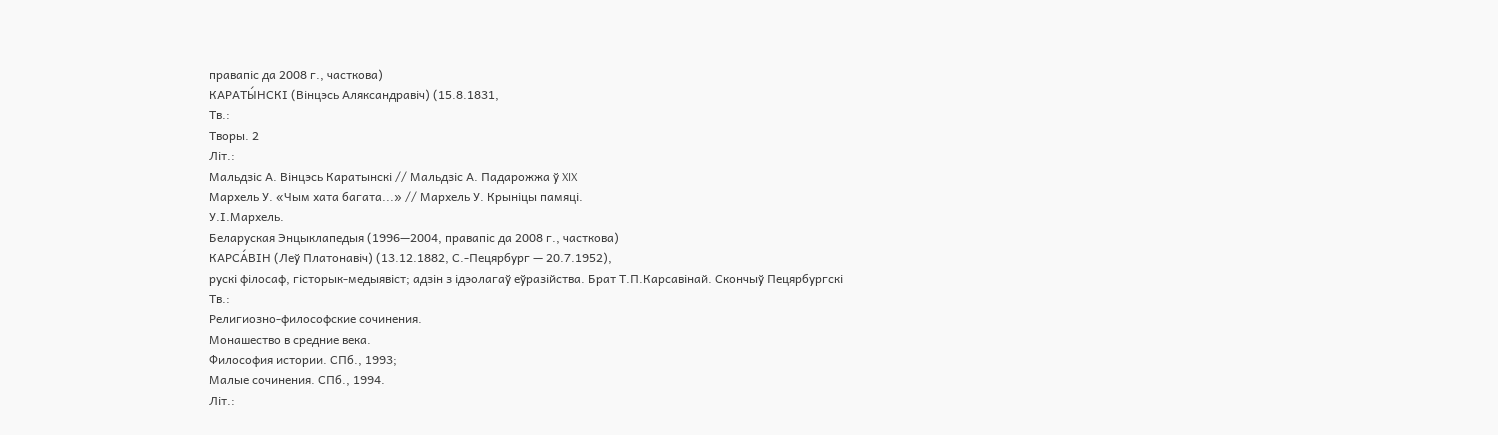правапіс да 2008 г., часткова)
КАРАТЫ́НСКІ (Вінцэсь Аляксандравіч) (15.8.1831,
Тв.:
Творы. 2
Літ.:
Мальдзіс А. Вінцэсь Каратынскі // Мальдзіс А. Падарожжа ў XIX
Мархель У. «Чым хата багата...» // Мархель У. Крыніцы памяці.
У.І.Мархель.
Беларуская Энцыклапедыя (1996—2004, правапіс да 2008 г., часткова)
КАРСА́ВІН (Леў Платонавіч) (13.12.1882, С.-Пецярбург — 20.7.1952),
рускі філосаф, гісторык-медыявіст; адзін з ідэолагаў еўразійства. Брат Т.П.Карсавінай. Скончыў Пецярбургскі
Тв.:
Религиозно-философские сочинения.
Монашество в средние века.
Философия истории. СПб., 1993;
Малые сочинения. СПб., 1994.
Літ.: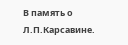В память о Л.П.Карсавине.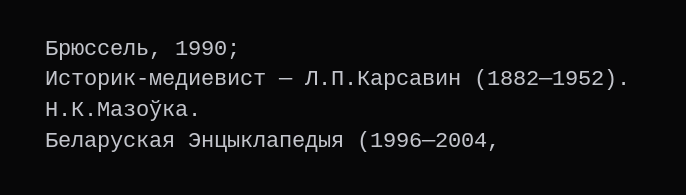Брюссель, 1990;
Историк-медиевист — Л.П.Карсавин (1882—1952).
Н.К.Мазоўка.
Беларуская Энцыклапедыя (1996—2004,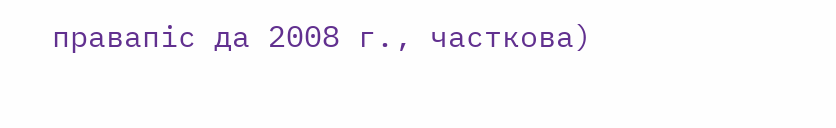правапіс да 2008 г., часткова)